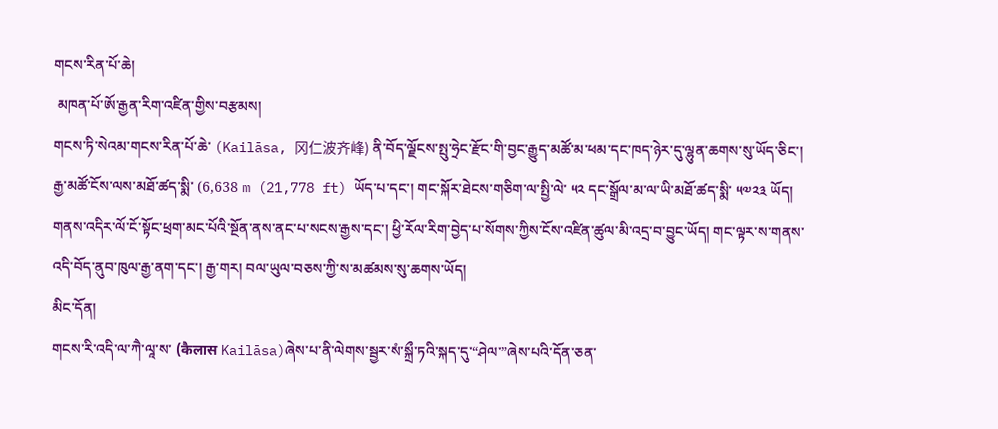གངས་རིན་པོ་ཆེ།
 མཁན་པོ་ཨོ་རྒྱན་རིག་འཛིན་གྱིས་བརྩམས།
གངས་ཏི་སེའམ་གངས་རིན་པོ་ཆེ་ (Kailāsa, 冈仁波齐峰) ནི་བོད་ལྗོངས་སྤུ་ཧྲེང་རྫོང་གི་བྱང་རྒྱུད་མཚོ་མ་ཕམ་དང་ཁད་ཉེར་དུ་ལྷུན་ཆགས་སུ་ཡོད་ཅིང་། རྒྱ་མཚོ་ངོས་ལས་མཐོ་ཚད་སྨི་ (6,638 m (21,778 ft) ཡོད་པ་དང་། གང་སྐོར་ཐེངས་གཅིག་ལ་སྤྱི་ལེ་ ༥༢ དང་སྒྲོལ་མ་ལ་ཡི་མཐོ་ཚད་སྨི་ ༥༧༢༣ ཡོད། གནས་འདིར་ལོ་ངོ་སྟོང་ཕྲག་མང་པོའི་སྔོན་ནས་ནང་པ་སངས་རྒྱས་དང་། ཕྱི་རོལ་རིག་བྱེད་པ་སོགས་ཀྱིས་ངོས་འཛིན་ཚུལ་མི་འདྲ་བ་བྱུང་ཡོད། གང་ལྟར་ས་གནས་འདི་བོད་ནུབ་ཁུལ་རྒྱ་ནག་དང་། རྒྱ་གར། བལ་ཡུལ་བཅས་ཀྱི་ས་མཚམས་སུ་ཆགས་ཡོད།
མིང་དོན།
གངས་རི་འདི་ལ་ཀཻ་ལཱ་ས་ (कैलास Kailāsa)ཞེས་པ་ནི་ལེགས་སྦྱར་སཾ་སྐྲྀ་ཏའི་སྐད་དུ་“ཤེལ་”ཞེས་པའི་དོན་ཅན་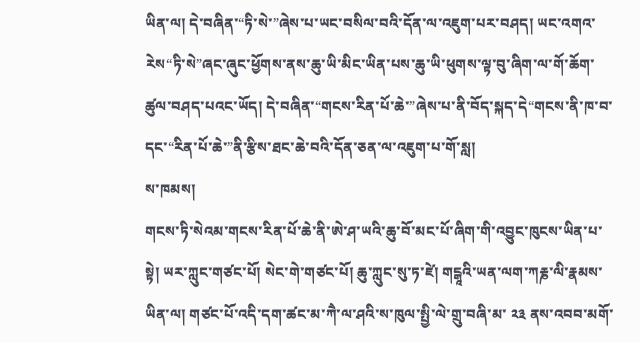ཡིན་ལ། དེ་བཞིན་“ཏི་སེ་”ཞེས་པ་ཡང་བསིལ་བའི་དོན་ལ་འཇུག་པར་བཤད། ཡང་འགའ་རེས“ཏི་སེ”ཞང་ཞུང་ཕྱོགས་ནས་ཆུ་ཡི་མིང་ཡིན་པས་ཆུ་ཡི་ཕུགས་ལྟ་བུ་ཞིག་ལ་གོ་ཆོག་ཚུལ་བཤད་པའང་ཡོད། དེ་བཞིན་“གངས་རིན་པོ་ཆེ་”ཞེས་པ་ནི་བོད་སྐད་དེ“གངས་ནི་ཁ་བ་དང་“རིན་པོ་ཆེ་”ནི་རྩིས་ཐང་ཆེ་བའི་དོན་ཅན་ལ་འཇུག་པ་གོ་སླ།
ས་ཁམས།
གངས་ཏི་སེའམ་གངས་རིན་པོ་ཆེ་ནི་ཨེ་ཤ་ཡའི་ཆུ་བོ་མང་པོ་ཞིག་གི་འབྱུང་ཁུངས་ཡིན་པ་སྟེ། ཡར་ཀླུང་གཙང་པོ། སེང་གེ་གཙང་པོ། ཆུ་ཀླུང་སུ་ཏ་ཛེ། གངྒཱའི་ཡན་ལག་ཀརྞ་ལི་རྣམས་ཡིན་ལ། གཙང་པོ་འདི་དག་ཚང་མ་ཀཻ་ལ་ཤའི་ས་ཁུལ་སྤྱི་ལེ་གྲུ་བཞི་མ་ ༢༣ ནས་འབབ་མགོ་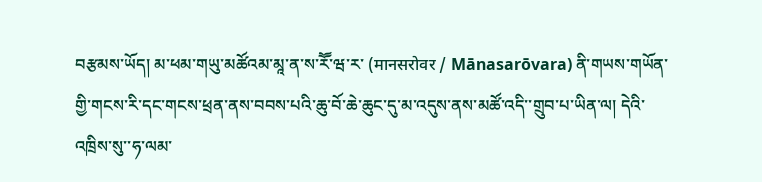བརྩམས་ཡོད། མ་ཕམ་གཡུ་མཚོའམ་མཱ་ན་ས་རཽ་ཝ་ར་ (मानसरोवर / Mānasarōvara) ནི་གཡས་གཡོན་གྱི་གངས་རི་དང་གངས་ཕྲན་ནས་བབས་པའི་ཆུ་བོ་ཆེ་ཆུང་དུ་མ་འདུས་ནས་མཚོ་འདི་་གྲུབ་པ་ཡིན་ལ། དེའི་འཁྲིས་སུ་་ཧ་ལམ་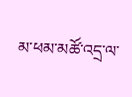མ་ཕམ་མཚོ་འདྲ་ལ་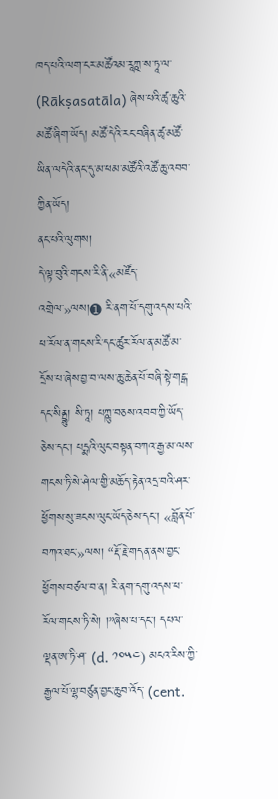ཁད་པའི་ལག་ངར་མཚོའམ་རཱཀྵ་ས་ཏཱ་ལ་ (Rākṣasatāla) ཞེས་པའི་ཚྭ་ཆུའི་མཚོ་ཞིག་ཡོད། མཚོ་དེའི་རང་བཞིན་ཚྭ་མཚོ་ཡིན་ལདེའི་ནང་དུ་མ་ཕམ་མཚོའི་འཚོ་ཆུ་འབབ་ཀྱིན་ཡོད།
ནང་པའི་ལུགས།
དེ་ལྟ་བུའི་གངས་རི་ནི་«མཛོད་འགྲེལ་»ལས།➊ རི་ནག་པོ་དགུ་འདས་པའི་ཕ་རོལ་ན་གངས་རི་དང་ཚུར་རོལ་ན་མཚོ་མ་དྲོས་པ་ཞེས་བྱ་བ་ལས་ཆུ་ཆེན་པོ་བཞི་སྟེ་གངྒ་དང་སིནྡྷུ། སི་ཏཱ། པཀྵུ་བཅས་འབབ་ཀྱི་ཡོད་ཅེས་དང་། པདྨའི་ལུང་བསྟན་བཀའ་རྒྱ་མ་ལས་གངས་ཏི་སེ་ཤེལ་གྱི་མཆོད་རྟེན་འདྲ་བའི་ཤར་ཕྱོགས་སུ་ཟངས་ལུང་ཡོད་ཅེས་དང་། «བློན་པོ་བཀའ་ཐང་»ལས། “རྡོ་རྗེ་གདན་ནས་བྱང་ཕྱོགས་བཙལ་བ་ན། རི་ནག་དགུ་འདས་ཕ་རོལ་གངས་ཏི་སེ། །”ཞེས་པ་དང་། དཔལ་ལྡན་ཨ་ཏི་ཤ་ (d. ༡༠༥༤) མངའ་རིས་ཀྱི་རྒྱལ་པོ་ལྷ་བཙུན་བྱང་ཆུབ་འོད་ (cent.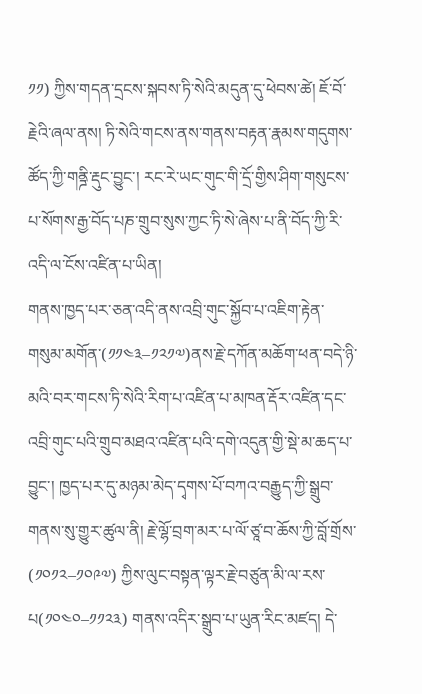༡༡) ཀྱིས་གདན་དྲངས་སྐབས་ཏི་སེའི་མདུན་དུ་ཕེབས་ཚེ། ཇོ་བོ་རྗེའི་ཞལ་ནས། ཏི་སེའི་གངས་ནས་གནས་བརྟན་རྣམས་གདུགས་ཚོད་ཀྱི་གནྜི་རྡུང་བྱུང་། རང་རེ་ཡང་གུང་གི་དྲོ་གྱིས་ཤིག་གསུངས་པ་སོགས་རྒྱ་བོད་པཎ་གྲུབ་སུས་ཀྱང་ཏི་སེ་ཞེས་པ་ནི་བོད་ཀྱི་རི་འདི་ལ་ངོས་འཛིན་པ་ཡིན།
གནས་ཁྱད་པར་ཅན་འདི་ནས་འབྲི་གུང་སྐྱོབ་པ་འཇིག་རྟེན་གསུམ་མགོན་(༡༡༤༣–༡༢༡༧)ནས་རྗེ་དཀོན་མཆོག་ཕན་བདེ་ཉི་མའི་བར་གངས་ཏི་སེའི་རིག་པ་འཛིན་པ་མཁན་རྡོར་འཛིན་དང་འབྲི་གུང་པའི་གྲུབ་མཐའ་འཛིན་པའི་དགེ་འདུན་གྱི་སྡེ་མ་ཆད་པ་བྱུང་། ཁྱད་པར་དུ་མཉམ་མེད་དྭགས་པོ་བཀའ་བརྒྱུད་ཀྱི་སྒྲུབ་གནས་སུ་གྱུར་ཚུལ་ནི། རྗེ་ལྷོ་བྲག་མར་པ་ལོ་ཙཱ་བ་ཆོས་ཀྱི་བློ་གྲོས་ (༡༠༡༢–༡༠༩༧) ཀྱིས་ལུང་བསྟན་ལྟར་རྗེ་བཙུན་མི་ལ་རས་པ(༡༠༤༠–༡༡༢༣) གནས་འདིར་སྒྲུབ་པ་ཡུན་རིང་མཛད། དེ་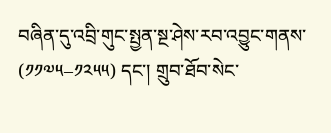བཞིན་དུ་འབྲི་གུང་སྤྱན་སྔ་ཤེས་རབ་འབྱུང་གནས་ (༡༡༧༥–༡༢༥༥) དང་། གྲུབ་ཐོབ་སེང་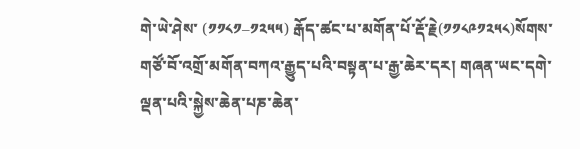གེ་ཡེ་ཤེས་ (༡༡༨༡–༡༢༥༥) རྒོད་ཚང་པ་མགོན་པོ་རྡོ་རྗེ(༡༡༨༩༡༢༥༨)སོགས་གཙོ་བོ་འགྲོ་མགོན་བཀའ་རྒྱུད་པའི་བསྟན་པ་རྒྱ་ཆེར་དར། གཞན་ཡང་དགེ་ལྡན་པའི་སྐྱེས་ཆེན་པཎ་ཆེན་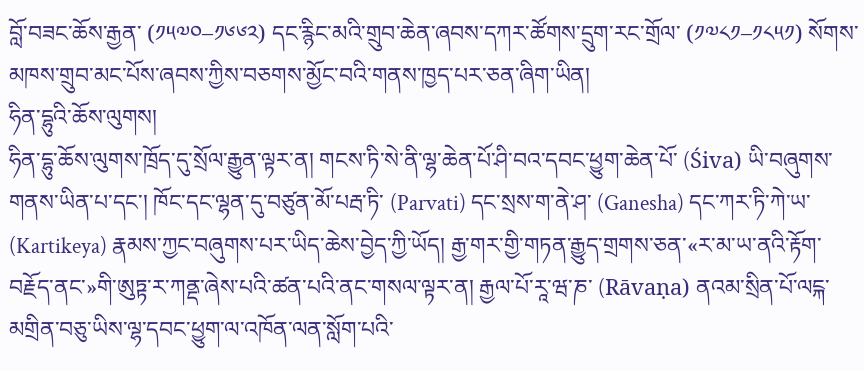བློ་བཟང་ཆོས་རྒྱན་ (༡༥༧༠–༡༦༦༢) དང་རྙིང་མའི་གྲུབ་ཆེན་ཞབས་དཀར་ཚོགས་དྲུག་རང་གྲོལ་ (༡༧༨༡–༡༨༥༡) སོགས་མཁས་གྲུབ་མང་པོས་ཞབས་ཀྱིས་བཅགས་མྱོང་བའི་གནས་ཁྱད་པར་ཅན་ཞིག་ཡིན།
ཧིན་དྷུའི་ཆོས་ལུགས།
ཧིན་དྷུ་ཆོས་ལུགས་ཁྲོད་དུ་སྲོལ་རྒྱུན་ལྟར་ན། གངས་ཏི་སེ་ནི་ལྷ་ཆེན་པོ་ཤི་བའ་དབང་ཕྱུག་ཆེན་པོ་ (Śiva) ཡི་བཞུགས་གནས་ཡིན་པ་དང་། ཁོང་དང་ལྷན་དུ་བཙུན་མོ་པརྦ་ཏི་ (Parvati) དང་སྲས་ག་ནེ་ཤ་ (Ganesha) དང་ཀར་ཏི་ཀེ་ཡ་ (Kartikeya) རྣམས་ཀྱང་བཞུགས་པར་ཡིད་ཆེས་བྱེད་ཀྱི་ཡོད། རྒྱ་གར་གྱི་གཏན་རྒྱུད་གྲགས་ཅན་«ར་མ་ཡ་ནའི་རྟོག་བརྗོད་ནང་»གི་ཨུཏྟ་ར་ཀནྡ་ཞེས་པའི་ཚན་པའི་ནང་གསལ་ལྟར་ན། རྒྱལ་པོ་རཱ་ཝ་ཎ་ (Rāvaṇa) ནའམ་སྲིན་པོ་ལངྐ་མགྲིན་བཅུ་ཡིས་ལྷ་དབང་ཕྱུག་ལ་འཁོན་ལན་སློག་པའི་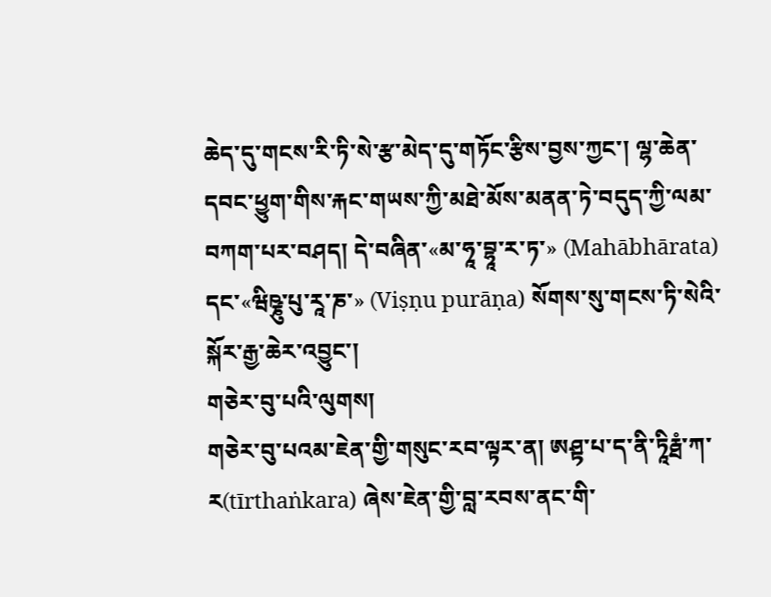ཆེད་དུ་གངས་རི་ཏི་སེ་རྩ་མེད་དུ་གཏོང་རྩིས་བྱས་ཀྱང་། ལྷ་ཆེན་དབང་ཕྱུག་གིས་རྐང་གཡས་ཀྱི་མཐེ་མོས་མནན་ཏེ་བདུད་ཀྱི་ལམ་བཀག་པར་བཤད། དེ་བཞིན་«མ་ཧཱ་བྷཱ་ར་ཏ་» (Mahābhārata) དང་«ཝིཥྞུ་པུ་རཱ་ཎ་» (Viṣṇu purāṇa) སོགས་སུ་གངས་ཏི་སེའི་སྐོར་རྒྱ་ཆེར་འབྱུང་།
གཅེར་བུ་པའི་ལུགས།
གཅེར་བུ་པའམ་ཇེན་གྱི་གསུང་རབ་ལྟར་ན། ཨཤྟ་པ་ད་ནི་ཏཱིརྠཾ་ཀ་ར(tīrthaṅkara) ཞེས་ཇེན་གྱི་བླ་རབས་ནང་གི་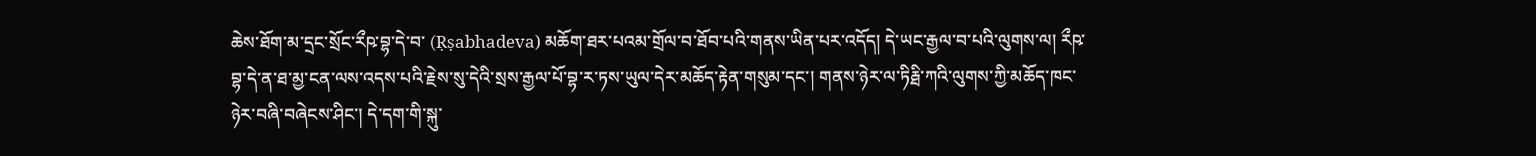ཆེས་ཐོག་མ་དྲང་སྲོང་རྀཥ་བྷ་དེ་བ་ (Ṛṣabhadeva) མཆོག་ཐར་པའམ་གྲོལ་བ་ཐོབ་པའི་གནས་ཡིན་པར་འདོད། དེ་ཡང་རྒྱལ་བ་པའི་ལུགས་ལ། རྀཥ་བྷ་དེ་ན་ཐ་མྱ་ངན་ལས་འདས་པའི་རྗེས་སུ་དེའི་སྲས་རྒྱལ་པོ་བྷ་ར་ཏས་ཡུལ་དེར་མཆོད་རྟེན་གསུམ་དང་། གནས་ཉེར་ལ་ཏིརྠི་ཀའི་ལུགས་ཀྱི་མཆོད་ཁང་ཉེར་བཞི་བཞེངས་ཤིང་། དེ་དག་གི་སྐུ་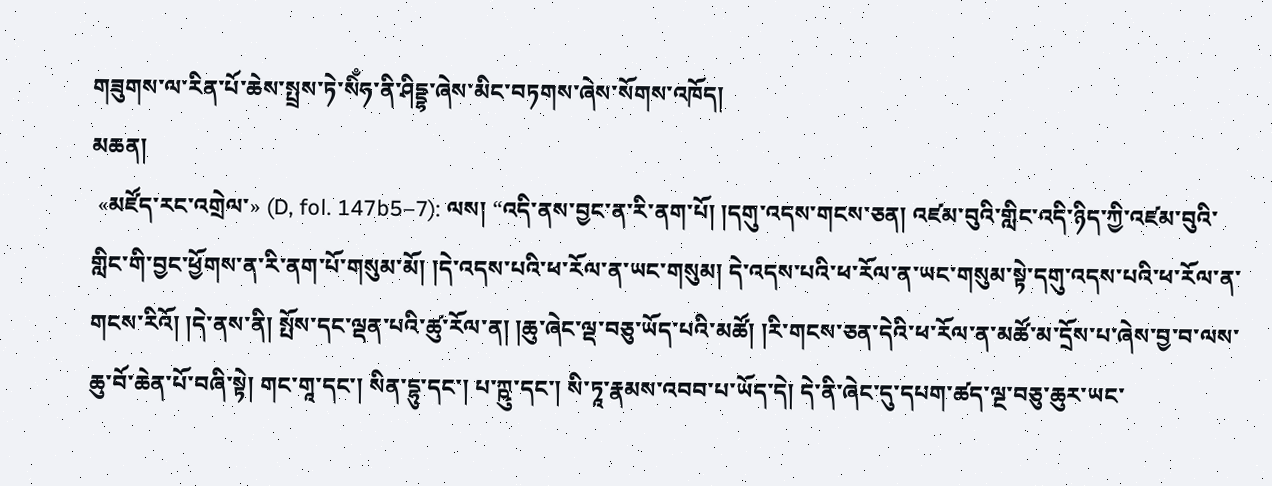གཟུགས་ལ་རིན་པོ་ཆེས་སྤྲས་ཏེ་སིྃཧ་ནི་ཤིདྡྷ་ཞེས་མིང་བཏགས་ཞེས་སོགས་འཁོད།
མཆན།
 «མཛོད་རང་འགྲེལ་» (D, fol. 147b5–7): ལས། “འདི་ནས་བྱང་ན་རི་ནག་པོ། །དགུ་འདས་གངས་ཅན། འཛམ་བུའི་གླིང་འདི་ཉིད་ཀྱི་འཛམ་བུའི་གླིང་གི་བྱང་ཕྱོགས་ན་རི་ནག་པོ་གསུམ་མོ། །དེ་འདས་པའི་ཕ་རོལ་ན་ཡང་གསུམ། དེ་འདས་པའི་ཕ་རོལ་ན་ཡང་གསུམ་སྟེ་དགུ་འདས་པའི་ཕ་རོལ་ན་གངས་རིའོ། །དེ་ནས་ནི། སྤོས་དང་ལྡན་པའི་ཚུ་རོལ་ན། །ཆུ་ཞེང་ལྡ་བཅུ་ཡོད་པའི་མཚོ། །རི་གངས་ཅན་དེའི་ཕ་རོལ་ན་མཚོ་མ་དྲོས་པ་ཞེས་བྱ་བ་ལས་ཆུ་བོ་ཆེན་པོ་བཞི་སྟེ། གང་གཱ་དང་། སིན་དྷུ་དང་། པ་ཀྵུ་དང་། སི་ཏཱ་རྣམས་འབབ་པ་ཡོད་དེ། དེ་ནི་ཞེང་དུ་དཔག་ཚད་ལྔ་བཅུ་ཆུར་ཡང་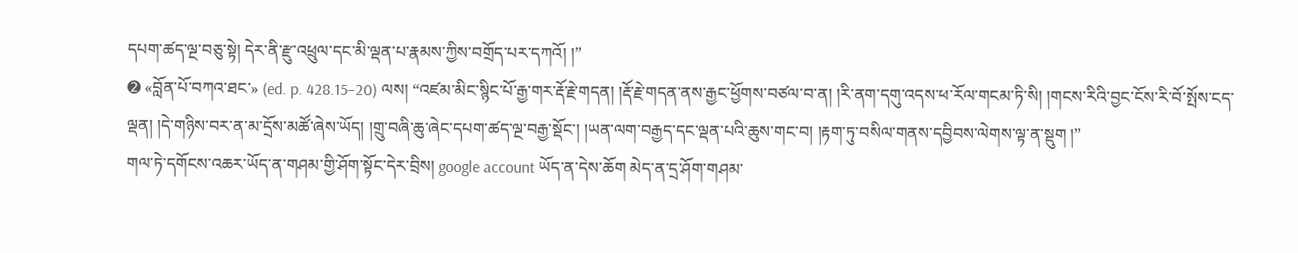དཔག་ཚད་ལྔ་བཅུ་སྟེ། དེར་ནི་རྫུ་འཕྲུལ་དང་མི་ལྡན་པ་རྣམས་ཀྱིས་བགྲོད་པར་དཀའོ། །”
➋ «བློན་པོ་བཀའ་ཐང་» (ed. p. 428.15–20) ལས། “འཛམ་མིང་སྙིང་པོ་རྒྱ་གར་རྡོ་རྗེ་གདན། །རྡོ་རྗེ་གདན་ནས་རྒྱང་ཕྱོགས་བཙལ་བ་ན། །རི་ནག་དགུ་འདས་ཕ་རོལ་གངམ་ཏི་སི། །གངས་རིའི་བྱང་ངོས་རི་བོ་སྤོས་ངད་ལྡན། །དེ་གཉིས་བར་ན་མ་དྲོས་མཚོ་ཞེས་ཡོད། །གྲུ་བཞི་ཆུ་ཞེང་དཔག་ཚད་ལྔ་བརྒྱ་སྡོང་། །ཡན་ལག་བརྒྱད་དང་ལྡན་པའི་ཆུས་གང་བ། །རྟག་ཏུ་བསིལ་གནས་དབྱིབས་ལེགས་ལྟ་ན་སྡུག །”
གལ་ཏེ་དགོངས་འཆར་ཡོད་ན་གཤམ་གྱི་ཤོག་སྟོང་དེར་བྲིས། google account ཡོད་ན་དེས་ཆོག མེད་ན་དྲ་ཤོག་གཤམ་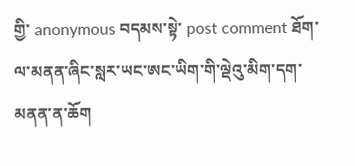གྱི་ anonymous བདམས་སྟེ་ post comment ཐོག་ལ་མནན་ཞིང་སླར་ཡང་ཨང་ཡིག་གི་ལྡེའུ་མིག་དག་མནན་ན་ཆོག